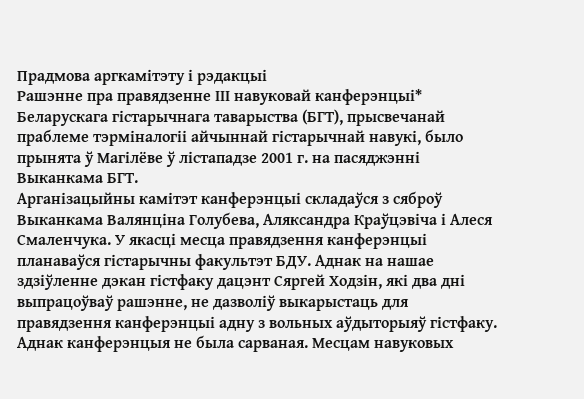Прадмова аргкамітэту і рэдакцыі
Рашэнне пра правядзенне ІІІ навуковай канферэнцыі* Беларускага гістарычнага таварыства (БГТ), прысвечанай праблеме тэрміналогіі айчыннай гістарычнай навукі, было прынята ў Магілёве ў лістападзе 2001 г. на пасяджэнні Выканкама БГТ.
Арганізацыйны камітэт канферэнцыі складаўся з сяброў Выканкама Валянціна Голубева, Аляксандра Краўцэвіча і Алеся Смаленчука. У якасці месца правядзення канферэнцыі планаваўся гістарычны факультэт БДУ. Аднак на нашае здзіўленне дэкан гістфаку дацэнт Сяргей Ходзін, які два дні выпрацоўваў рашэнне, не дазволіў выкарыстаць для правядзення канферэнцыі адну з вольных аўдыторыяў гістфаку. Аднак канферэнцыя не была сарваная. Месцам навуковых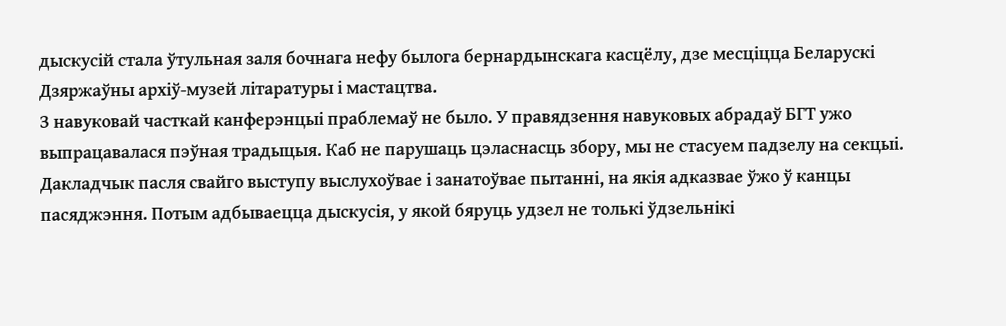дыскусій стала ўтульная заля бочнага нефу былога бернардынскага касцёлу, дзе месціцца Беларускі Дзяржаўны архіў-музей літаратуры і мастацтва.
З навуковай часткай канферэнцыі праблемаў не было. У правядзення навуковых абрадаў БГТ ужо выпрацавалася пэўная традыцыя. Каб не парушаць цэласнасць збору, мы не стасуем падзелу на секцыі. Дакладчык пасля свайго выступу выслухоўвае і занатоўвае пытанні, на якія адказвае ўжо ў канцы пасяджэння. Потым адбываецца дыскусія, у якой бяруць удзел не толькі ўдзельнікі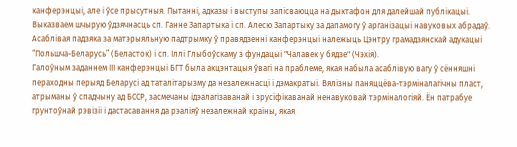канферэнцыі, але і ўсе прысутныя. Пытанні, адказы і выступы запісваюцца на дыктафон для далейшай публікацыі.
Выказваем шчырую ўдзячнасць сп. Ганне Запартыка і сп. Алесю Запартыку за дапамогу ў арганізацыі навуковых абрадаў. Асаблівая падзяка за матэрыяльную падтрымку ў правядзенні канферэнцыі належыць Цэнтру грамадзянскай адукацыі “Польшча-Беларусь” (Беласток) і сп. Іллі Глыбоўскаму з фундацыі "Чалавек у бядзе" (Чэхія).
Галоўным заданнем ІІІ канферэнцыі БГТ была акцэнтацыя ўвагі на праблеме, якая набыла асаблівую вагу ў сённяшні пераходны перыяд Беларусі ад таталітарызму да незалежнасці і дэмакратыі. Вялізны паняццёва-тэрміналагічны пласт, атрыманы ў спадчыну ад БССР, засмечаны ідэалагізаванай і зрусіфікаванай ненавуковай тэрміналогіяй. Ён патрабуе грунтоўнай рэвізіі і дастасавання да рэаліяў незалежнай краіны, якая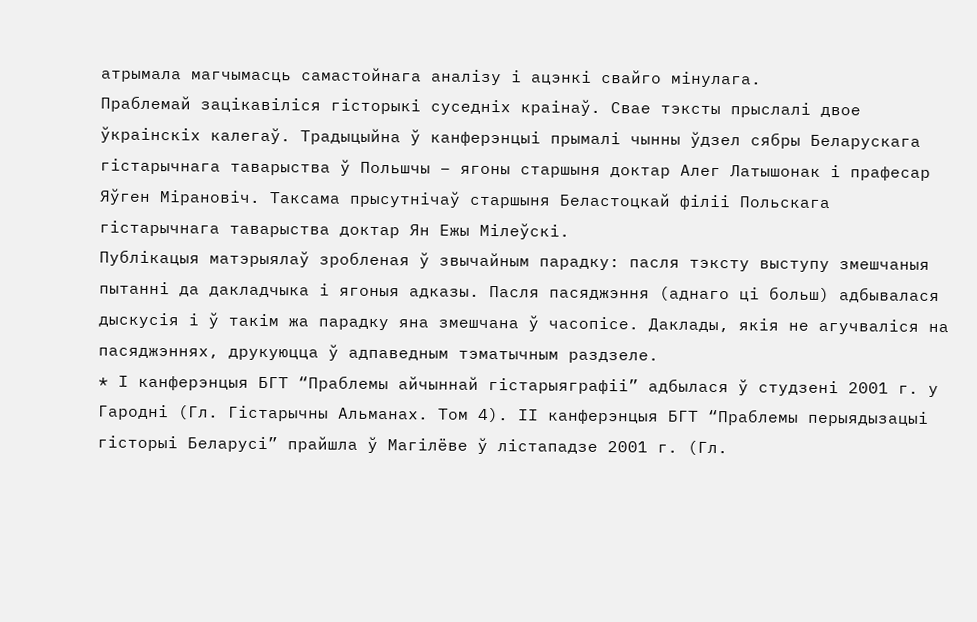атрымала магчымасць самастойнага аналізу і ацэнкі свайго мінулага.
Праблемай зацікавіліся гісторыкі суседніх краінаў. Свае тэксты прыслалі двое ўкраінскіх калегаў. Традыцыйна ў канферэнцыі прымалі чынны ўдзел сябры Беларускага гістарычнага таварыства ў Польшчы – ягоны старшыня доктар Алег Латышонак і прафесар Яўген Мірановіч. Таксама прысутнічаў старшыня Беластоцкай філіі Польскага гістарычнага таварыства доктар Ян Ежы Мілеўскі.
Публікацыя матэрыялаў зробленая ў звычайным парадку: пасля тэксту выступу змешчаныя пытанні да дакладчыка і ягоныя адказы. Пасля пасяджэння (аднаго ці больш) адбывалася дыскусія і ў такім жа парадку яна змешчана ў часопісе. Даклады, якія не агучваліся на пасяджэннях, друкуюцца ў адпаведным тэматычным раздзеле.
* І канферэнцыя БГТ “Праблемы айчыннай гістарыяграфіі” адбылася ў студзені 2001 г. у Гародні (Гл. Гістарычны Альманах. Том 4). ІІ канферэнцыя БГТ “Праблемы перыядызацыі гісторыі Беларусі” прайшла ў Магілёве ў лістападзе 2001 г. (Гл.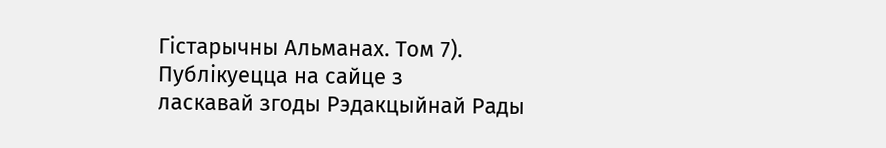Гістарычны Альманах. Том 7).
Публікуецца на сайце з
ласкавай згоды Рэдакцыйнай Рады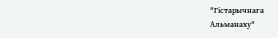"Гістарычнага
Альманаху"